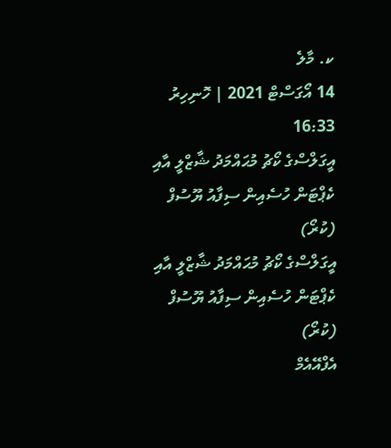ކ. މާލެ
14 އޯގަސްޓް 2021 | ހޮނިހިރު 16:33
އީގަލްސްގެ ކޯޗު މުޙައްމަދު ޝާޒްލީ އާއި ކެޕްޓަން ހުސެއިން ސިފާއު ޔޫސުފް (ކުރޯ)
އީގަލްސްގެ ކޯޗު މުޙައްމަދު ޝާޒްލީ އާއި ކެޕްޓަން ހުސެއިން ސިފާއު ޔޫސުފް (ކުރޯ)
އެފްއޭއެމް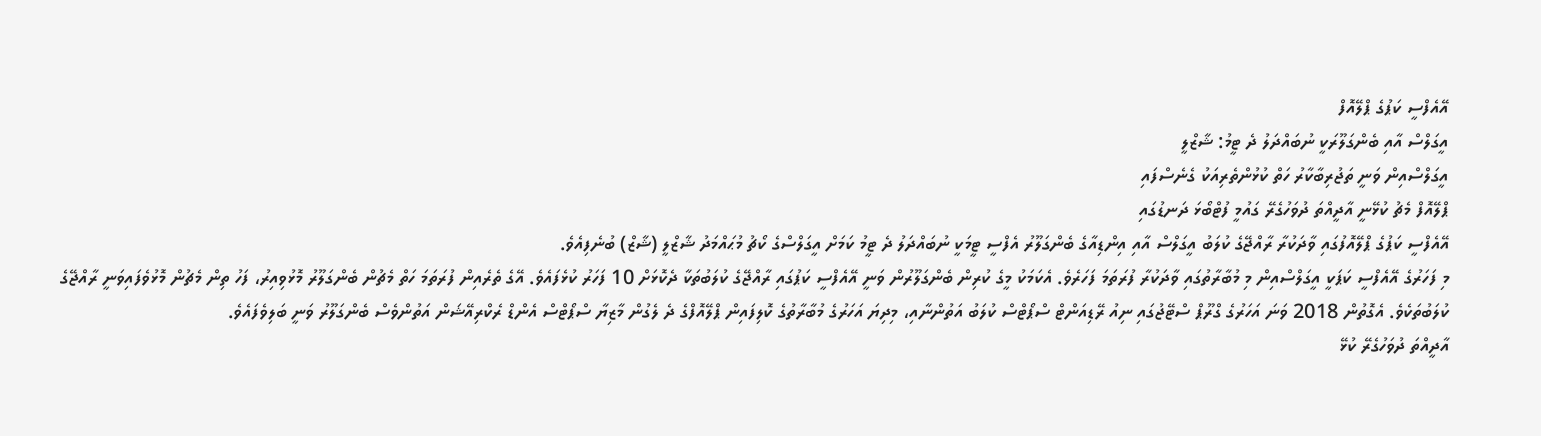އޭއެފްސީ ކަޕުގެ ޕްލޭއޮފް
އީގަލްސް އާއި ބެންގަލޫރަކީ ނުބައްދަލު ދެ ޓީމު: ޝާޒްލީ
އީގަލްސްއިން ވަނީ ތަޖުރިބާކާރު ހަތް ކުޅުންތެރިއަކު ގެނެސްފައި
ޕްލޭއޮފް މެޗު ކުޅޭނީ އާދީއްތަ ދުވަހުގެރޭ ގައުމީ ފުޓްބޯޅަ ދަނޑުގައި
އޭއެފްސީ ކަޕުގެ ޕްލޭއޮފުގައި ވާދަކުރާ ރާއްޖޭގެ ކުލަބު އީގަލްސް އާއި އިންޑިއާގެ ބެންގަލޫރު އެފްސީ ޓީމަކީ ނުބައްދަލު ދެ ޓީމު ކަމަށް އީގަލްސްގެ ކޯޗު މުޙައްމަދު ޝާޒްލީ (ޝާޒް) ބުނެފިއެވެ.
މި ފަހަރުގެ އޭއެފްސީ ކަޕަކީ އީގަލްސްއިން މި މުބާރާތުގައި ވާދަކުރާ ފުރަތަމަ ފަހަރެވެ. އެކަމަކު މީގެ ކުރިން ބެންގަލޫރުން ވަނީ އޭއެފްސީ ކަޕުގައި ރާއްޖޭގެ ކުލަބުތަކާ ދެކޮޅަށް 10 ފަހަރު ކުޅެފައެވެ. އޭގެ ތެރެއިން ފުރަތަމަ ހަތް މެޗުން ބެންގަލޫރު މޮޅުވިއިރު، ފަހު ތިން މެޗުން މޮޅުވެފައިވަނީ ރާއްޖޭގެ ކުލަބުތަކެވެ. އެގޮތުން 2018 ވަނަ އަހަރުގެ ގްރޫޕް ސްޓޭޖުގައި ނިއު ރޭޑިއަންޓް ސްޕޯޓްސް ކުލަބު އަތުންނާއި، މިދިޔަ އަހަރުގެ މުބާރާތުގެ ކޮލިފައިން ޕްލޭއޮފްގެ ދެ ލެގުން މާޒިޔާ ސްޕޯޓްސް އެންޑް ރެކްރިއޭޝަން އަތުންވެސް ބެންގަލޫރު ވަނީ ބަލިވެފައެވެ.
އާދީއްތަ ދުވަހުގެރޭ ކުޅޭ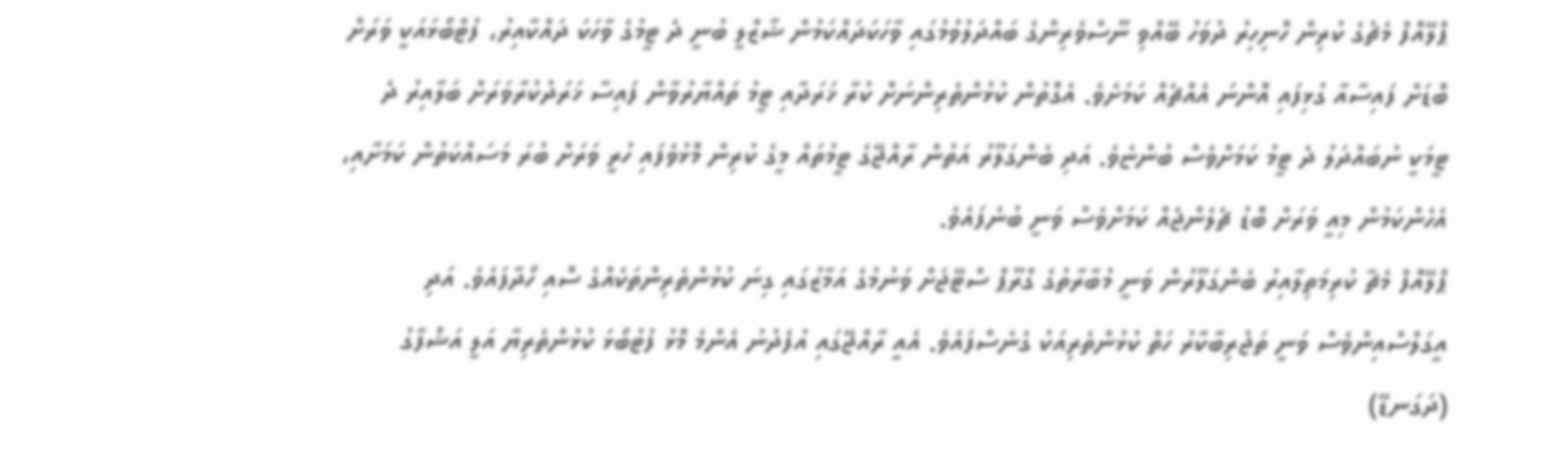ޕްލޭއޮފް މެޗުގެ ކުރިން ހޮނިހިރު ދުވަހު ބޭއްވި ނޫސްވެރިންގެ ބައްދަލުވުމުގައި ވާހަކަދައްކަމުން ޝާޒްލީ ބުނީ ދެ ޓީމުގެ ވާހަކަ ދައްކާއިރު، ފުޓްބޯޅައަކީ ވަރަށް ބޮޑަށް ފައިސާއާ ގުޅިފައި އޮންނަ އެއްޗެއް ކަމަށެވެ. އެގޮތުން ކުޅުންތެރިންނަށް ކުރާ ޚަރަދާއި ޓީމު ތައްޔާރުވާން ފައިސާ ޚަރަދުކުރާވަރަށް ބަލާއިރު ދެ ޓީމަކީ ނުބައްދަލު ދެ ޓީމު ކަމަށްވެސް ބުންޏެވެ. އަދި ބެންގަލޫރު އަތުން ރާއްޖޭގެ ޓީމުތައް މީގެ ކުރިން މޮޅުވެފައި ހުރީ ވަރަށް ބުރަ މަސައްކަތުން ކަމަށާއި، އެހެންކަމުން މިއީ ވަރަށް ބޮޑު ޗެލެންޖެއް ކަމަށްވެސް ވަނީ ބުނެފައެވެ.
ޕްލޭއޮފް މެޗާ ކުރިމަތިލާއިރު ބެންގަލޫރުން ވަނީ މުބާރާތުގެ ގްރޫޕް ސްޓޭޖަށް ވަނުމުގެ އަމާޒުގައި ގިނަ ކުޅުންތެރިންތަކެއްގެ ސޮއި ހޯދާފައެވެ. އަދި އީގަލްސްއިންވެސް ވަނީ ތަޖުރިބާކާރު ހަތް ކުޅުންތެރިއަކު ގެނެސްފައެވެ. އެއީ ރާއްޖޭގައި އުފެދުނު އެންމެ މޮޅު ފުޓުބޯޅަ ކުޅުންތެރިޔާ އަލީ އަޝްފާގު (ދަގަނޑޭ)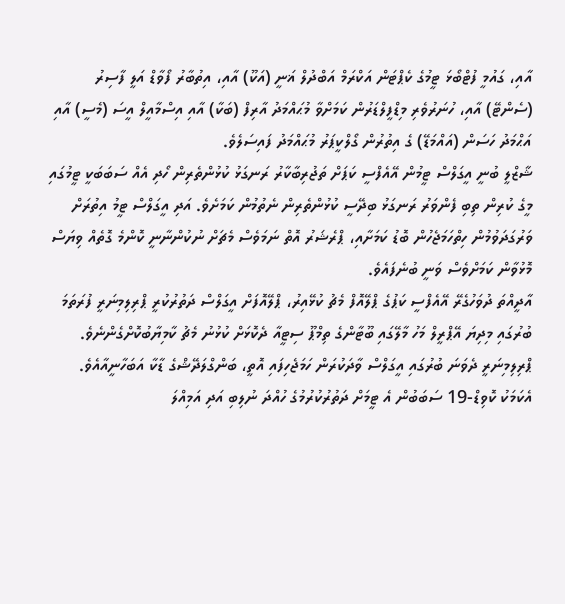އާއި، ގައުމީ ފުޓްބޯޅަ ޓީމުގެ ކެޕްޓަން އަކްރަމް އަބްދުލް ޣަނީ (އަކޫ) އާއި، އިތުބާރު ފޯވާޑް އަލީ ފާސިރު (ސެންޓޭ) އާއި، ހުނަރުވެރި މިޑްފީލްޑަރުން ކަމަށްވާ މުޙައްމަދު އާރިފް (ބަކާ) އާއި އިސްމާއީލް އީސަ (މެސީ) އާއި އަޙްމަދު ހަސަން (އައްމަޑޭ) ގެ އިތުރުން ގޯލްކީޕަރު މުޙައްމަދު ފައިސަލެވެ.
ޝާޒްލީ ބުނީ އީގަލްސް ޓީމުން އޭއެފްސީ ކަޕަށް ތަޖުރިބާކާރު ރަނގަޅު ކުޅުންތެރިން ހޯދި އެއް ސަބަބަކީ ޓީމުގައި މީގެ ކުރިން ތިބި ފެންވަރު ރަނގަޅު ބިދޭސީ ކުޅުންތެރިން ނެތުމުން ކަމަށެވެ. އަދި އީގަލްސް ޓީމު އިތުރަށް ވަރުގަދަވުމުން ހިތްހަމަޖެހުން ބޮޑު ކަމަށާއި، ޕްރެޝަރު އޮތް ނަމަވެސް މެޗަށް ނުކުންނާނީ ކޮންމެ ގޮތެއް ވިޔަސް މޮޅުވާން ކަމަށްވެސް ވަނީ ބުނެފައެވެ.
އާދީއްތަ ދުވަހުގެރޭ އޭއެފްސީ ކަޕުގެ ޕްލޭއޮފް މެޗު ކުޅޭއިރު، ޕްލޭއޮފަށް އީގަލްސް ދަތުރުކުރީ ޕްރިލިމިނަރީ ފުރަތަމަ ބުރުގައި މިދިޔަ އޭޕްރީލް މަހު މާލޭގައި ބޫޓާންގެ ތިމްޕޫ ސިޓީއާ ދެކޮޅަށް ކުޅުނު މެޗު ކާމިޔާބުކޮށްގެންނެވެ. ޕްރިލިމިނަރީ ދެވަނަ ބުރުގައި އީގަލްސް ވާދަކުރަން ހަމަޖެހިފައި އޮތީ، ބަންގްލަދޭޝްގެ ޑާކާ އަބަހާނީއާއެވެ. އެކަމަކު ކޮވިޑް-19 ސަބަބުން އެ ޓީމަށް ދަތުރުކުރުމުގެ ހުއްދަ ނުލިބި އަދި އަމިއްލަ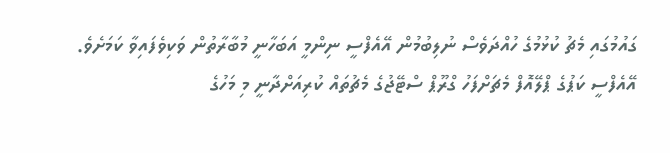ގައުމުގައި މެޗު ކުޅުމުގެ ހުއްދަވެސް ނުލިބުމުން އޭއެފްސީ ނިންމީ އަބަހާނީ މުބާރާތުން ވަކިވެފައިވާ ކަމަށެވެ.
އޭއެފްސީ ކަޕުގެ ޕްލޭއޮފް މެޗަށްފަހު ގްރޫޕް ސްޓޭޖުގެ މެޗުތައް ކުރިއަށްދާނީ މި މަހުގެ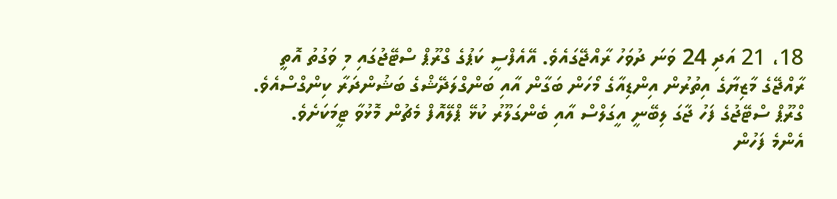18، 21 އަދި 24 ވަނަ ދުވަހު ރާއްޖޭގައެވެ. އޭއެފްސީ ކަޕުގެ ގްރޫޕް ސްޓޭޖުގައި މި ވަގުތު އޮތީ ރާއްޖޭގެ މާޒިޔާގެ އިތުރުން އިންޑިއާގެ މޯހަން ބަގާން އާއި ބަންގްލަދޭޝްގެ ބަޝުންދަރާ ކިންގްސްއެވެ. ގްރޫޕް ސްޓޭޖުގެ ފަހު ޖާގަ ލިބޭނީ އީގަލްސް އާއި ބެންގަލޫރު ކުޅޭ ޕްލޭއޮފް މެޗުން މޮޅުވާ ޓީމަކަށެވެ.
އެންމެ ފަހުން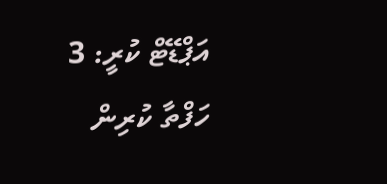އަޕްޑޭޓް ކުރީ: 3 ހަފްތާ ކުރިން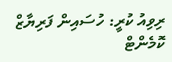ރިވިއު ކުރީ: ހުސައިން ފަރިޔާޒް
ކޮމެންޓް